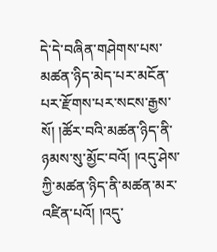དེ་དེ་བཞིན་གཤེགས་པས་མཚན་ཉིད་མེད་པར་མངོན་པར་རྫོགས་པར་སངས་རྒྱས་སོ། །ཚོར་བའི་མཚན་ཉིད་ནི་ཉམས་སུ་མྱོང་བའོ། །འདུ་ཤེས་ཀྱི་མཚན་ཉིད་ནི་མཚན་མར་འཛིན་པའོ། །འདུ་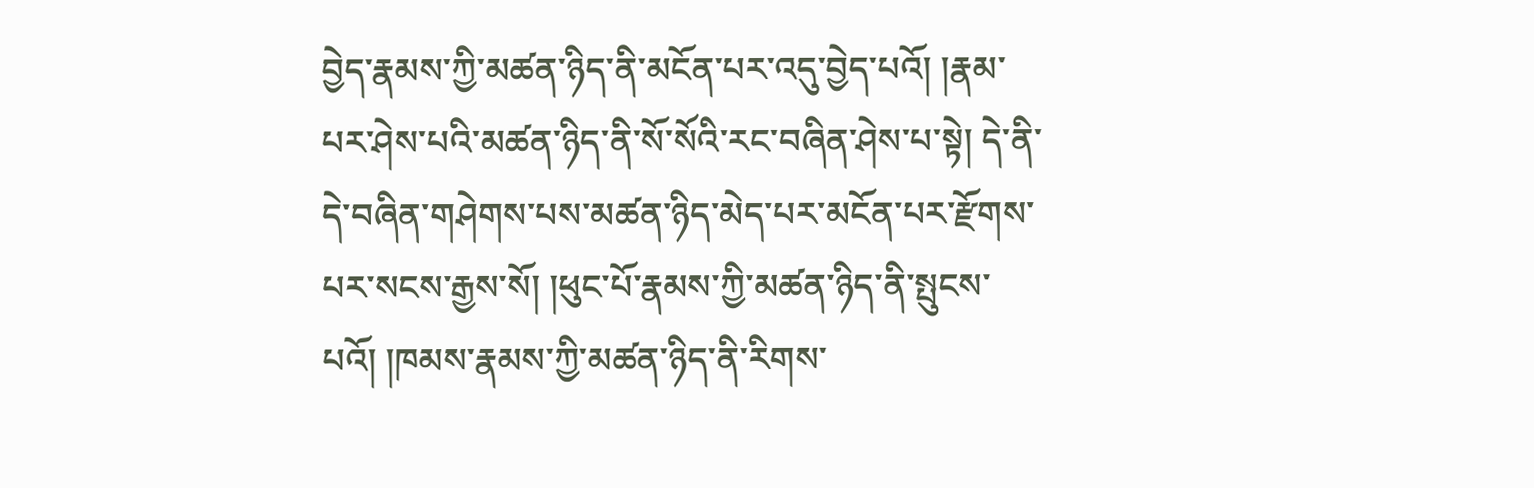བྱེད་རྣམས་ཀྱི་མཚན་ཉིད་ནི་མངོན་པར་འདུ་བྱེད་པའོ། །རྣམ་པར་ཤེས་པའི་མཚན་ཉིད་ནི་སོ་སོའི་རང་བཞིན་ཤེས་པ་སྟེ། དེ་ནི་དེ་བཞིན་གཤེགས་པས་མཚན་ཉིད་མེད་པར་མངོན་པར་རྫོགས་པར་སངས་རྒྱས་སོ། །ཕུང་པོ་རྣམས་ཀྱི་མཚན་ཉིད་ནི་སྤུངས་པའོ། །ཁམས་རྣམས་ཀྱི་མཚན་ཉིད་ནི་རིགས་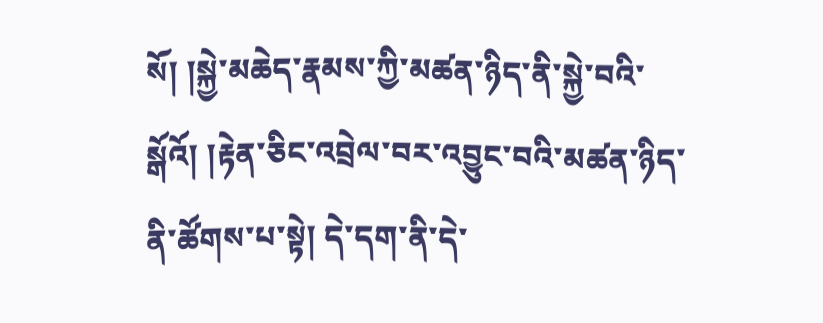སོ། །སྐྱེ་མཆེད་རྣམས་ཀྱི་མཚན་ཉིད་ནི་སྐྱེ་བའི་སྒོའོ། །རྟེན་ཅིང་འབྲེལ་བར་འབྱུང་བའི་མཚན་ཉིད་ནི་ཚོགས་པ་སྟེ། དེ་དག་ནི་དེ་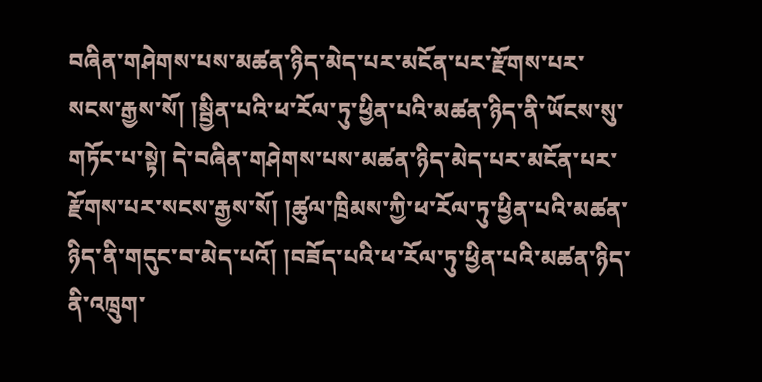བཞིན་གཤེགས་པས་མཚན་ཉིད་མེད་པར་མངོན་པར་རྫོགས་པར་སངས་རྒྱས་སོ། །སྦྱིན་པའི་ཕ་རོལ་ཏུ་ཕྱིན་པའི་མཚན་ཉིད་ནི་ཡོངས་སུ་གཏོང་པ་སྟེ། དེ་བཞིན་གཤེགས་པས་མཚན་ཉིད་མེད་པར་མངོན་པར་རྫོགས་པར་སངས་རྒྱས་སོ། །ཚུལ་ཁྲིམས་ཀྱི་ཕ་རོལ་ཏུ་ཕྱིན་པའི་མཚན་ཉིད་ནི་གདུང་བ་མེད་པའོ། །བཟོད་པའི་ཕ་རོལ་ཏུ་ཕྱིན་པའི་མཚན་ཉིད་ནི་འཁྲུག་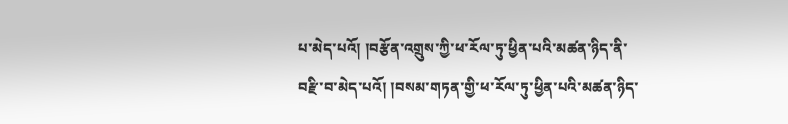པ་མེད་པའོ། །བརྩོན་འགྲུས་ཀྱི་ཕ་རོལ་ཏུ་ཕྱིན་པའི་མཚན་ཉིད་ནི་བརྫི་བ་མེད་པའོ། །བསམ་གཏན་གྱི་ཕ་རོལ་ཏུ་ཕྱིན་པའི་མཚན་ཉིད་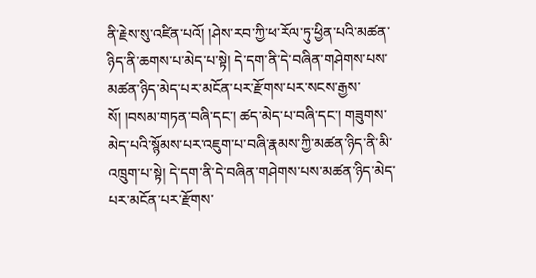ནི་རྗེས་སུ་འཛིན་པའོ། །ཤེས་རབ་ཀྱི་ཕ་རོལ་ཏུ་ཕྱིན་པའི་མཚན་ཉིད་ནི་ཆགས་པ་མེད་པ་སྟེ། དེ་དག་ནི་དེ་བཞིན་གཤེགས་པས་མཚན་ཉིད་མེད་པར་མངོན་པར་རྫོགས་པར་སངས་རྒྱས་སོ། །བསམ་གཏན་བཞི་དང་། ཚད་མེད་པ་བཞི་དང་། གཟུགས་མེད་པའི་སྙོམས་པར་འཇུག་པ་བཞི་རྣམས་ཀྱི་མཚན་ཉིད་ནི་མི་འཁྲུག་པ་སྟེ། དེ་དག་ནི་དེ་བཞིན་གཤེགས་པས་མཚན་ཉིད་མེད་པར་མངོན་པར་རྫོགས་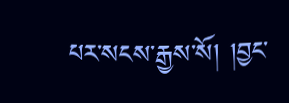པར་སངས་རྒྱས་སོ། །བྱང་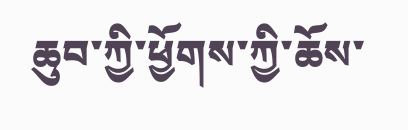ཆུབ་ཀྱི་ཕྱོགས་ཀྱི་ཆོས་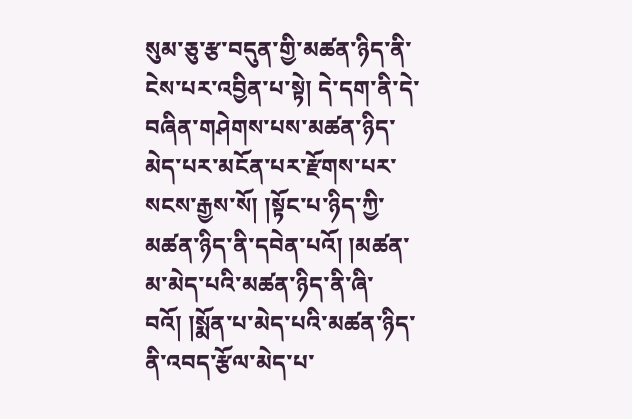སུམ་ཅུ་རྩ་བདུན་གྱི་མཚན་ཉིད་ནི་ངེས་པར་འབྱིན་པ་སྟེ། དེ་དག་ནི་དེ་བཞིན་གཤེགས་པས་མཚན་ཉིད་མེད་པར་མངོན་པར་རྫོགས་པར་སངས་རྒྱས་སོ། །སྟོང་པ་ཉིད་ཀྱི་མཚན་ཉིད་ནི་དབེན་པའོ། །མཚན་མ་མེད་པའི་མཚན་ཉིད་ནི་ཞི་བའོ། །སྨོན་པ་མེད་པའི་མཚན་ཉིད་ནི་འབད་རྩོལ་མེད་པ་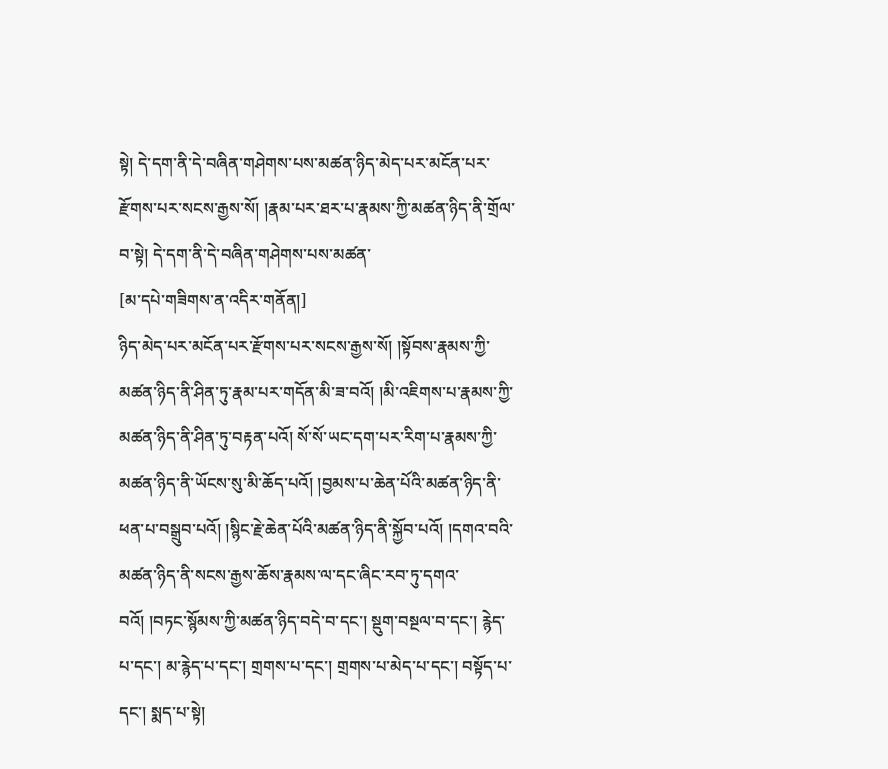སྟེ། དེ་དག་ནི་དེ་བཞིན་གཤེགས་པས་མཚན་ཉིད་མེད་པར་མངོན་པར་རྫོགས་པར་སངས་རྒྱས་སོ། །རྣམ་པར་ཐར་པ་རྣམས་ཀྱི་མཚན་ཉིད་ནི་གྲོལ་བ་སྟེ། དེ་དག་ནི་དེ་བཞིན་གཤེགས་པས་མཚན་
[མ་དཔེ་གཟིགས་ན་འདིར་གནོན།]
ཉིད་མེད་པར་མངོན་པར་རྫོགས་པར་སངས་རྒྱས་སོ། །སྟོབས་རྣམས་ཀྱི་མཚན་ཉིད་ནི་ཤིན་ཏུ་རྣམ་པར་གདོན་མི་ཟ་བའོ། །མི་འཇིགས་པ་རྣམས་ཀྱི་མཚན་ཉིད་ནི་ཤིན་ཏུ་བརྟན་པའོ། སོ་སོ་ཡང་དག་པར་རིག་པ་རྣམས་ཀྱི་མཚན་ཉིད་ནི་ཡོངས་སུ་མི་ཆོད་པའོ། །བྱམས་པ་ཆེན་པོའི་མཚན་ཉིད་ནི་ཕན་པ་བསྒྲུབ་པའོ། །སྙིང་རྗེ་ཆེན་པོའི་མཚན་ཉིད་ནི་སྐྱོབ་པའོ། །དགའ་བའི་མཚན་ཉིད་ནི་སངས་རྒྱས་ཆོས་རྣམས་ལ་དང་ཞིང་རབ་ཏུ་དགའ་བའོ། །བཏང་སྙོམས་ཀྱི་མཚན་ཉིད་བདེ་བ་དང་། སྡུག་བསྔལ་བ་དང་། རྙེད་པ་དང་། མ་རྙེད་པ་དང་། གྲགས་པ་དང་། གྲགས་པ་མེད་པ་དང་། བསྟོད་པ་དང་། སྨད་པ་སྟེ།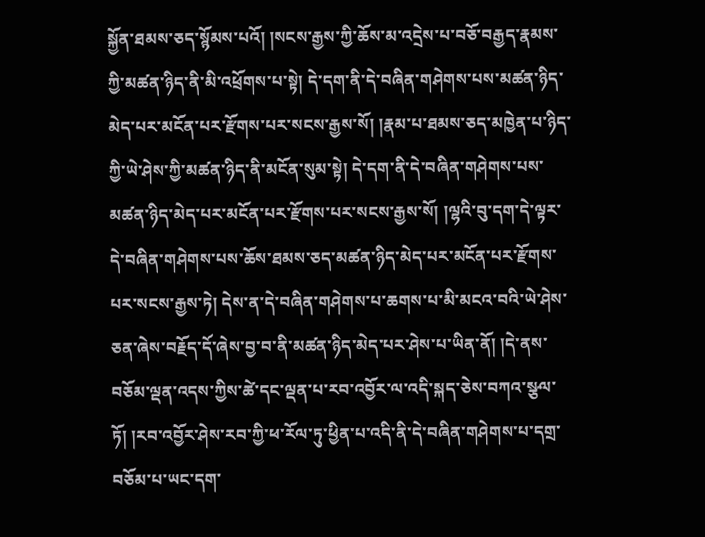སྐྱོན་ཐམས་ཅད་སྙོམས་པའོ། །སངས་རྒྱས་ཀྱི་ཆོས་མ་འདྲེས་པ་བཅོ་བརྒྱད་རྣམས་ཀྱི་མཚན་ཉིད་ནི་མི་འཕྲོགས་པ་སྟེ། དེ་དག་ནི་དེ་བཞིན་གཤེགས་པས་མཚན་ཉིད་མེད་པར་མངོན་པར་རྫོགས་པར་སངས་རྒྱས་སོ། །རྣམ་པ་ཐམས་ཅད་མཁྱེན་པ་ཉིད་ཀྱི་ཡེ་ཤེས་ཀྱི་མཚན་ཉིད་ནི་མངོན་སུམ་སྟེ། དེ་དག་ནི་དེ་བཞིན་གཤེགས་པས་མཚན་ཉིད་མེད་པར་མངོན་པར་རྫོགས་པར་སངས་རྒྱས་སོ། །ལྷའི་བུ་དག་དེ་ལྟར་དེ་བཞིན་གཤེགས་པས་ཆོས་ཐམས་ཅད་མཚན་ཉིད་མེད་པར་མངོན་པར་རྫོགས་པར་སངས་རྒྱས་ཏེ། དེས་ན་དེ་བཞིན་གཤེགས་པ་ཆགས་པ་མི་མངའ་བའི་ཡེ་ཤེས་ཅན་ཞེས་བརྗོད་དོ་ཞེས་བྱ་བ་ནི་མཚན་ཉིད་མེད་པར་ཤེས་པ་ཡིན་ནོ། །དེ་ནས་བཅོམ་ལྡན་འདས་ཀྱིས་ཚེ་དང་ལྡན་པ་རབ་འབྱོར་ལ་འདི་སྐད་ཅེས་བཀའ་སྩལ་ཏོ། །རབ་འབྱོར་ཤེས་རབ་ཀྱི་ཕ་རོལ་ཏུ་ཕྱིན་པ་འདི་ནི་དེ་བཞིན་གཤེགས་པ་དགྲ་བཅོམ་པ་ཡང་དག་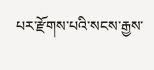པར་རྫོགས་པའི་སངས་རྒྱས་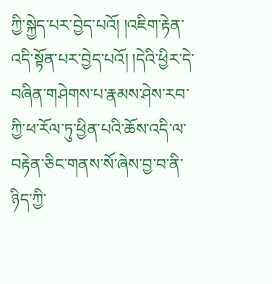ཀྱི་སྐྱེད་པར་བྱེད་པའོ། །འཇིག་རྟེན་འདི་སྟོན་པར་བྱེད་པའོ། །དེའི་ཕྱིར་དེ་བཞིན་གཤེགས་པ་རྣམས་ཤེས་རབ་ཀྱི་ཕ་རོལ་ཏུ་ཕྱིན་པའི་ཆོས་འདི་ལ་བརྟེན་ཅིང་གནས་སོ་ཞེས་བྱ་བ་ནི་ཉིད་ཀྱི་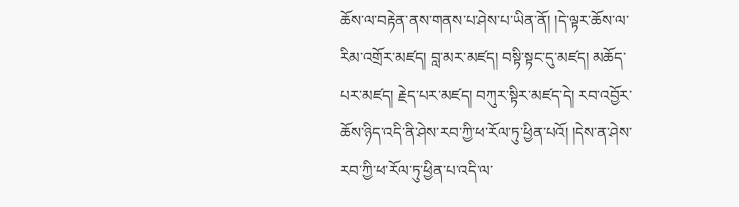ཆོས་ལ་བརྟེན་ནས་གནས་པ་ཤེས་པ་ཡིན་ནོ། །དེ་ལྟར་ཆོས་ལ་རིམ་འགྲོར་མཛད། བླ་མར་མཛད། བསྟི་སྟང་དུ་མཛད། མཆོད་པར་མཛད། རྗེད་པར་མཛད། བཀུར་སྟིར་མཛད་དེ། རབ་འབྱོར་ཆོས་ཉིད་འདི་ནི་ཤེས་རབ་ཀྱི་ཕ་རོལ་ཏུ་ཕྱིན་པའོ། །དེས་ན་ཤེས་རབ་ཀྱི་ཕ་རོལ་ཏུ་ཕྱིན་པ་འདི་ལ་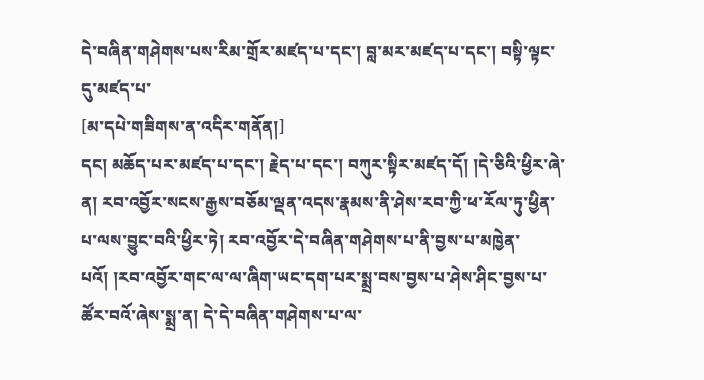དེ་བཞིན་གཤེགས་པས་རིམ་གྲོར་མཛད་པ་དང་། བླ་མར་མཛད་པ་དང་། བསྟི་ལྟང་དུ་མཛད་པ་
[མ་དཔེ་གཟིགས་ན་འདིར་གནོན།]
དང། མཆོད་པར་མཛད་པ་དང་། རྗེད་པ་དང་། བཀུར་སྟིར་མཛད་དོ། །དེ་ཅིའི་ཕྱིར་ཞེ་ན། རབ་འབྱོར་སངས་རྒྱས་བཅོམ་ལྡན་འདས་རྣམས་ནི་ཤེས་རབ་ཀྱི་ཕ་རོལ་ཏུ་ཕྱིན་པ་ལས་བྱུང་བའི་ཕྱིར་ཏེ། རབ་འབྱོར་དེ་བཞིན་གཤེགས་པ་ནི་བྱས་པ་མཁྱེན་པའོ། །རབ་འབྱོར་གང་ལ་ལ་ཞིག་ཡང་དག་པར་སྨྲ་བས་བྱས་པ་ཤེས་ཤིང་བྱས་པ་ཚོར་བའོ་ཞེས་སྨྲ་ན། དེ་དེ་བཞིན་གཤེགས་པ་ལ་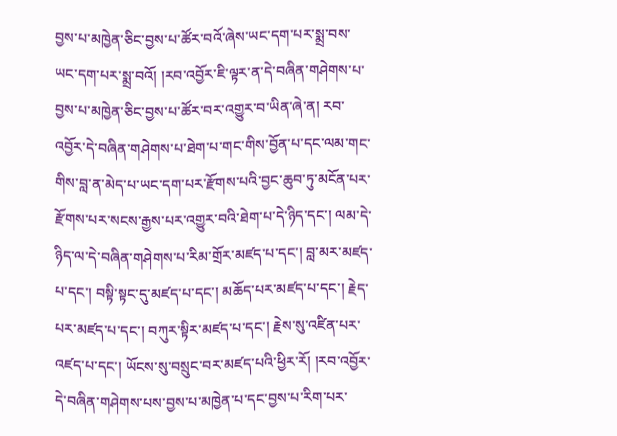བྱས་པ་མཁྱེན་ཅིང་བྱས་པ་ཚོར་བའོ་ཞེས་ཡང་དག་པར་སྨྲ་བས་ཡང་དག་པར་སྨྲ་བའོ། །རབ་འབྱོར་ཇི་ལྟར་ན་དེ་བཞིན་གཤེགས་པ་བྱས་པ་མཁྱེན་ཅིང་བྱས་པ་ཚོར་བར་འགྱུར་བ་ཡིན་ཞེ་ན། རབ་འབྱོར་དེ་བཞིན་གཤེགས་པ་ཐེག་པ་གང་གིས་བྱོན་པ་དང་ལམ་གང་གིས་བླ་ན་མེད་པ་ཡང་དག་པར་རྫོགས་པའི་བྱང་ཆུབ་ཏུ་མངོན་པར་རྫོགས་པར་སངས་རྒྱས་པར་འགྱུར་བའི་ཐེག་པ་དེ་ཉིད་དང་། ལམ་དེ་ཉིད་ལ་དེ་བཞིན་གཤེགས་པ་རིམ་གྲོར་མཛད་པ་དང་། བླ་མར་མཛད་པ་དང་། བསྟི་སྟང་དུ་མཛད་པ་དང་། མཆོད་པར་མཛད་པ་དང་། རྗེད་པར་མཛད་པ་དང་། བཀུར་སྟིར་མཛད་པ་དང་། རྗེས་སུ་འཛིན་པར་འཛད་པ་དང་། ཡོངས་སུ་བསྲུང་བར་མཛད་པའི་ཕྱིར་རོ། །རབ་འབྱོར་དེ་བཞིན་གཤེགས་པས་བྱས་པ་མཁྱེན་པ་དང་བྱས་པ་རིག་པར་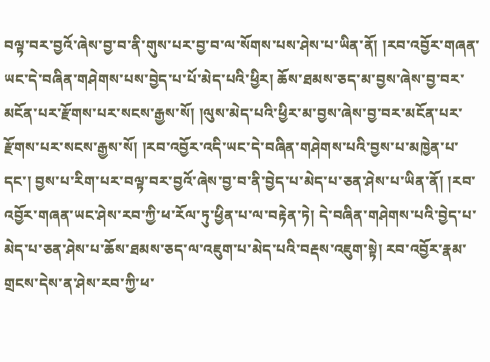བལྟ་བར་བྱའོ་ཞེས་བྱ་བ་ནི་གུས་པར་བྱ་བ་ལ་སོགས་པས་ཤེས་པ་ཡིན་ནོ། །རབ་འབྱོར་གཞན་ཡང་དེ་བཞིན་གཤེགས་པས་བྱེད་པ་པོ་མེད་པའི་ཕྱིར། ཆོས་ཐམས་ཅད་མ་བྱས་ཞེས་བྱ་བར་མངོན་པར་རྫོགས་པར་སངས་རྒྱས་སོ། །ལུས་མེད་པའི་ཕྱིར་མ་བྱས་ཞེས་བྱ་བར་མངོན་པར་རྫོགས་པར་སངས་རྒྱས་སོ། །རབ་འབྱོར་འདི་ཡང་དེ་བཞིན་གཤེགས་པའི་བྱས་པ་མཁྱེན་པ་དང་། བྱས་པ་རིག་པར་བལྟ་བར་བྱའོ་ཞེས་བྱ་བ་ནི་བྱེད་པ་མེད་པ་ཅན་ཤེས་པ་ཡིན་ནོ། །རབ་འབྱོར་གཞན་ཡང་ཤེས་རབ་ཀྱི་ཕ་རོལ་ཏུ་ཕྱིན་པ་ལ་བརྟེན་ཏེ། དེ་བཞིན་གཤེགས་པའི་བྱེད་པ་མེད་པ་ཅན་ཤེས་པ་ཆོས་ཐམས་ཅད་ལ་འཇུག་པ་མེད་པའི་བརྡས་འཇུག་སྟེ། རབ་འབྱོར་རྣམ་གྲངས་དེས་ན་ཤེས་རབ་ཀྱི་ཕ་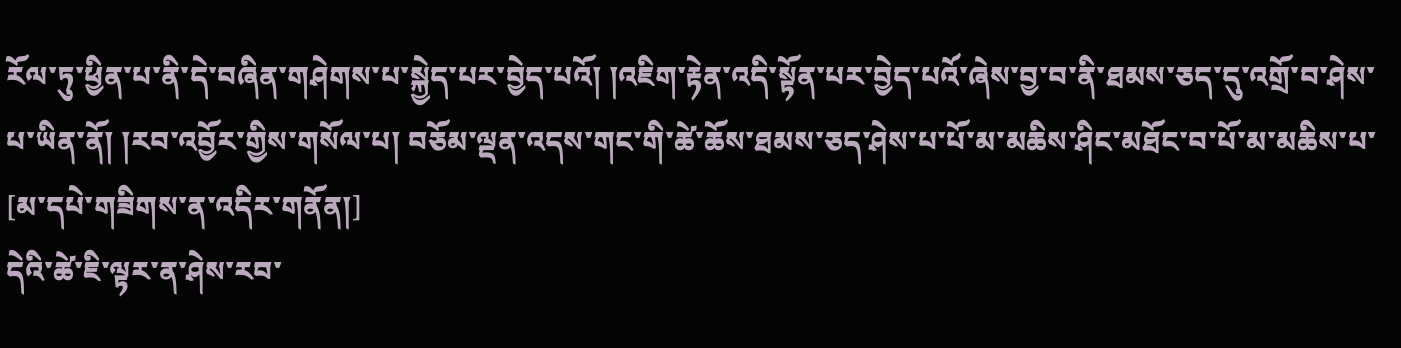རོལ་ཏུ་ཕྱིན་པ་ནི་དེ་བཞིན་གཤེགས་པ་སྐྱེད་པར་བྱེད་པའོ། །འཇིག་རྟེན་འདི་སྟོན་པར་བྱེད་པའོ་ཞེས་བྱ་བ་ནི་ཐམས་ཅད་དུ་འགྲོ་བ་ཤེས་པ་ཡིན་ནོ། །རབ་འབྱོར་གྱིས་གསོལ་པ། བཅོམ་ལྡན་འདས་གང་གི་ཚེ་ཆོས་ཐམས་ཅད་ཤེས་པ་པོ་མ་མཆིས་ཤིང་མཐོང་བ་པོ་མ་མཆིས་པ་
[མ་དཔེ་གཟིགས་ན་འདིར་གནོན།]
དེའི་ཚེ་ཇི་ལྟར་ན་ཤེས་རབ་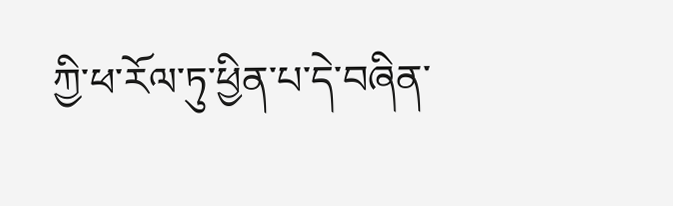ཀྱི་ཕ་རོལ་ཏུ་ཕྱིན་པ་དེ་བཞིན་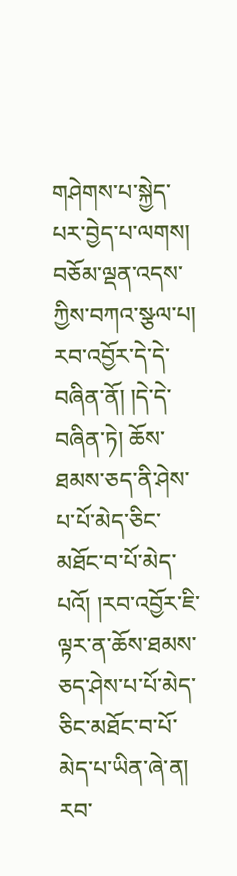གཤེགས་པ་སྐྱེད་པར་བྱེད་པ་ལགས། བཅོམ་ལྡན་འདས་ཀྱིས་བཀའ་སྩལ་པ། རབ་འབྱོར་དེ་དེ་བཞིན་ནོ། །དེ་དེ་བཞིན་ཏེ། ཆོས་ཐམས་ཅད་ནི་ཤེས་པ་པོ་མེད་ཅིང་མཐོང་བ་པོ་མེད་པའོ། །རབ་འབྱོར་ཇི་ལྟར་ན་ཆོས་ཐམས་ཅད་ཤེས་པ་པོ་མེད་ཅིང་མཐོང་བ་པོ་མེད་པ་ཡིན་ཞེ་ན། རབ་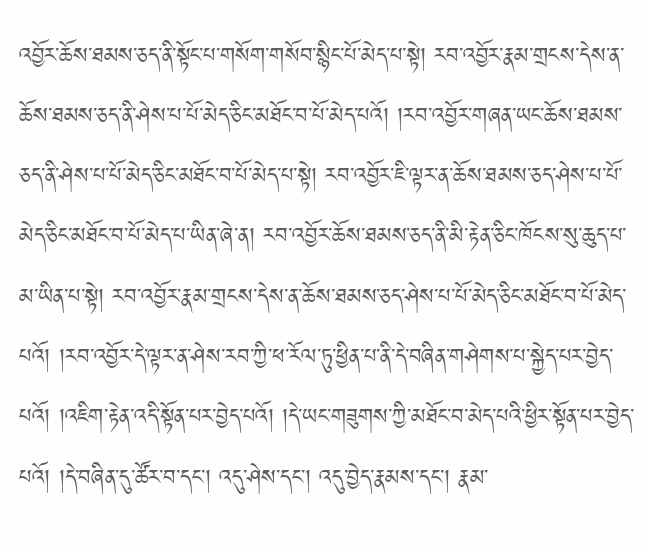འབྱོར་ཆོས་ཐམས་ཅད་ནི་སྟོང་པ་གསོག་གསོབ་སྙིང་པོ་མེད་པ་སྟེ། རབ་འབྱོར་རྣམ་གྲངས་དེས་ན་ཆོས་ཐམས་ཅད་ནི་ཤེས་པ་པོ་མེད་ཅིང་མཐོང་བ་པོ་མེད་པའོ། །རབ་འབྱོར་གཞན་ཡང་ཆོས་ཐམས་ཅད་ནི་ཤེས་པ་པོ་མེད་ཅིང་མཐོང་བ་པོ་མེད་པ་སྟེ། རབ་འབྱོར་ཇི་ལྟར་ན་ཆོས་ཐམས་ཅད་ཤེས་པ་པོ་མེད་ཅིང་མཐོང་བ་པོ་མེད་པ་ཡིན་ཞེ་ན། རབ་འབྱོར་ཆོས་ཐམས་ཅད་ནི་མི་རྟེན་ཅིང་ཁོངས་སུ་ཆུད་པ་མ་ཡིན་པ་སྟེ། རབ་འབྱོར་རྣམ་གྲངས་དེས་ན་ཆོས་ཐམས་ཅད་ཤེས་པ་པོ་མེད་ཅིང་མཐོང་བ་པོ་མེད་པའོ། །རབ་འབྱོར་དེ་ལྟར་ན་ཤེས་རབ་ཀྱི་ཕ་རོལ་ཏུ་ཕྱིན་པ་ནི་དེ་བཞིན་གཤེགས་པ་སྐྱེད་པར་བྱེད་པའོ། །འཇིག་རྟེན་འདི་སྟོན་པར་བྱེད་པའོ། །དེ་ཡང་གཟུགས་ཀྱི་མཐོང་བ་མེད་པའི་ཕྱིར་སྟོན་པར་བྱེད་པའོ། །དེ་བཞིན་དུ་ཚོར་བ་དང་། འདུ་ཤེས་དང་། འདུ་བྱེད་རྣམས་དང་། རྣམ་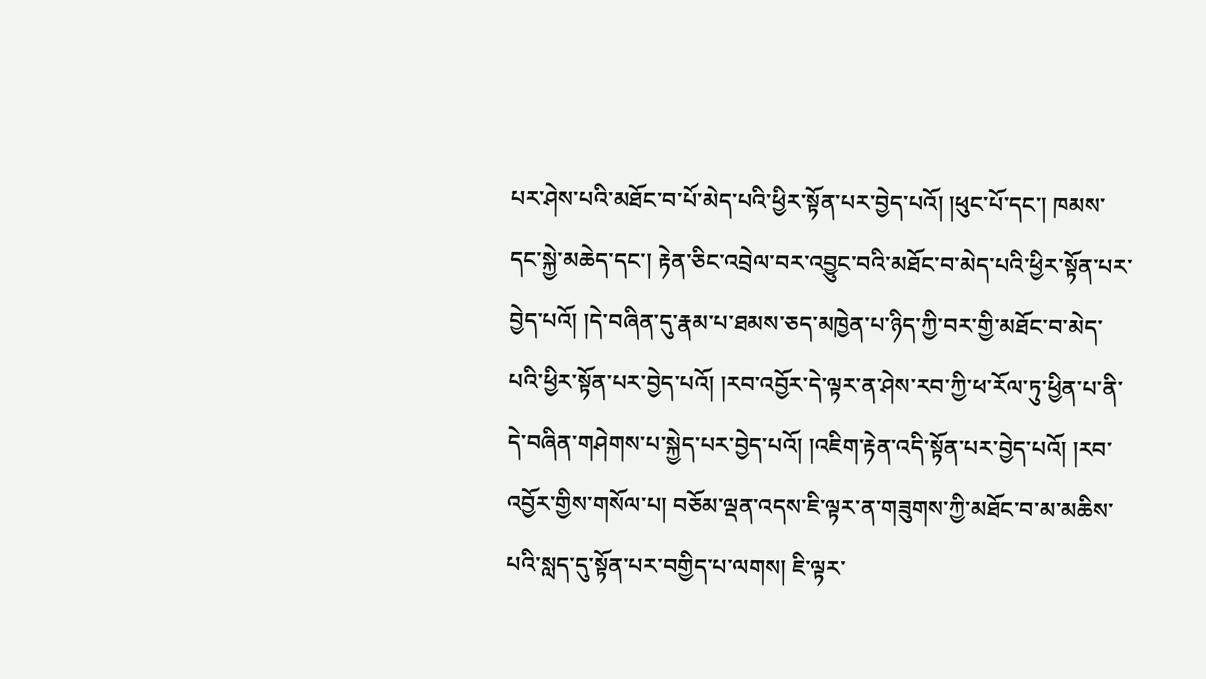པར་ཤེས་པའི་མཐོང་བ་པོ་མེད་པའི་ཕྱིར་སྟོན་པར་བྱེད་པའོ། །ཕུང་པོ་དང་། ཁམས་དང་སྐྱེ་མཆེད་དང་། རྟེན་ཅིང་འབྲེལ་བར་འབྱུང་བའི་མཐོང་བ་མེད་པའི་ཕྱིར་སྟོན་པར་བྱེད་པའོ། །དེ་བཞིན་དུ་རྣམ་པ་ཐམས་ཅད་མཁྱེན་པ་ཉིད་ཀྱི་བར་གྱི་མཐོང་བ་མེད་པའི་ཕྱིར་སྟོན་པར་བྱེད་པའོ། །རབ་འབྱོར་དེ་ལྟར་ན་ཤེས་རབ་ཀྱི་ཕ་རོལ་ཏུ་ཕྱིན་པ་ནི་དེ་བཞིན་གཤེགས་པ་སྐྱེད་པར་བྱེད་པའོ། །འཇིག་རྟེན་འདི་སྟོན་པར་བྱེད་པའོ། །རབ་འབྱོར་གྱིས་གསོལ་པ། བཅོམ་ལྡན་འདས་ཇི་ལྟར་ན་གཟུགས་ཀྱི་མཐོང་བ་མ་མཆིས་པའི་སླད་དུ་སྟོན་པར་བགྱིད་པ་ལགས། ཇི་ལྟར་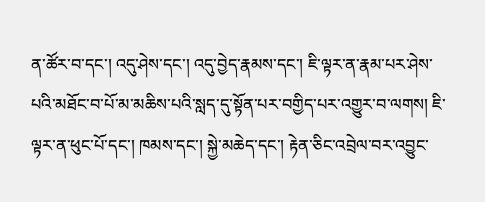ན་ཚོར་བ་དང་། འདུ་ཤེས་དང་། འདུ་བྱེད་རྣམས་དང་། ཇི་ལྟར་ན་རྣམ་པར་ཤེས་པའི་མཐོང་བ་པོ་མ་མཆིས་པའི་སླད་དུ་སྟོན་པར་བགྱིད་པར་འགྱུར་བ་ལགས། ཇི་ལྟར་ན་ཕུང་པོ་དང་། ཁམས་དང་། སྐྱེ་མཆེད་དང་། རྟེན་ཅིང་འབྲེལ་བར་འབྱུང་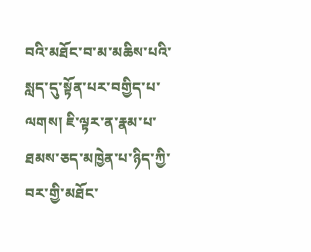བའི་མཐོང་བ་མ་མཆིས་པའི་སླད་དུ་སྟོན་པར་བགྱིད་པ་ལགས། ཇི་ལྟར་ན་རྣམ་པ་ཐམས་ཅད་མཁྱེན་པ་ཉིད་ཀྱི་བར་གྱི་མཐོང་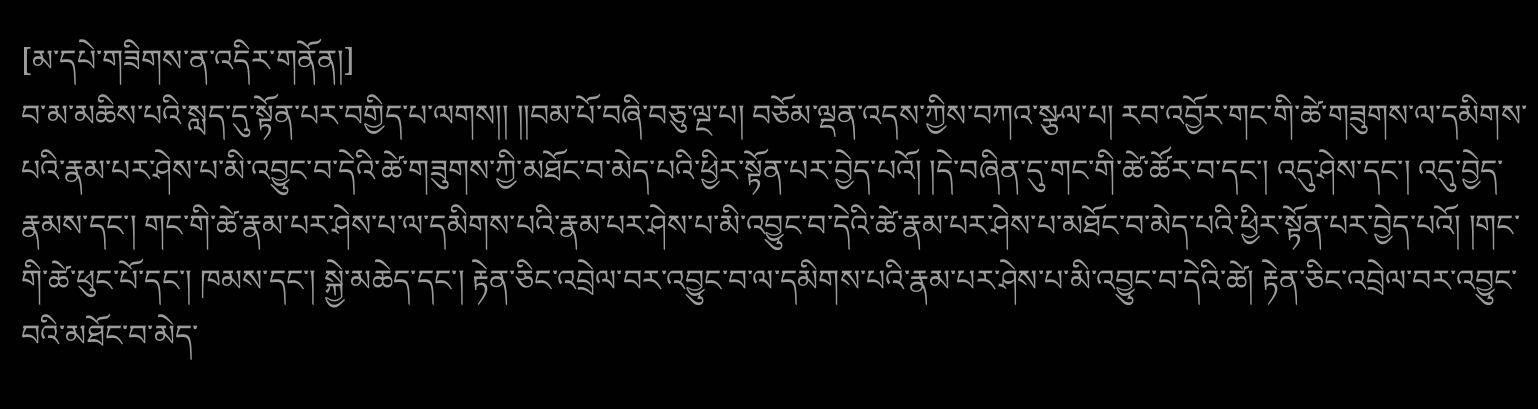[མ་དཔེ་གཟིགས་ན་འདིར་གནོན།]
བ་མ་མཆིས་པའི་སླད་དུ་སྟོན་པར་བགྱིད་པ་ལགས།། །།བམ་པོ་བཞི་བཅུ་ལྔ་པ། བཅོམ་ལྡན་འདས་ཀྱིས་བཀའ་སྩལ་པ། རབ་འབྱོར་གང་གི་ཚེ་གཟུགས་ལ་དམིགས་པའི་རྣམ་པར་ཤེས་པ་མི་འབྱུང་བ་དེའི་ཚེ་གཟུགས་ཀྱི་མཐོང་བ་མེད་པའི་ཕྱིར་སྟོན་པར་བྱེད་པའོ། །དེ་བཞིན་དུ་གང་གི་ཚེ་ཚོར་བ་དང་། འདུ་ཤེས་དང་། འདུ་བྱེད་རྣམས་དང་། གང་གི་ཚེ་རྣམ་པར་ཤེས་པ་ལ་དམིགས་པའི་རྣམ་པར་ཤེས་པ་མི་འབྱུང་བ་དེའི་ཚེ་རྣམ་པར་ཤེས་པ་མཐོང་བ་མེད་པའི་ཕྱིར་སྟོན་པར་བྱེད་པའོ། །གང་གི་ཚེ་ཕུང་པོ་དང་། ཁམས་དང་། སྐྱེ་མཆེད་དང་། རྟེན་ཅིང་འབྲེལ་བར་འབྱུང་བ་ལ་དམིགས་པའི་རྣམ་པར་ཤེས་པ་མི་འབྱུང་བ་དེའི་ཚེ། རྟེན་ཅིང་འབྲེལ་བར་འབྱུང་བའི་མཐོང་བ་མེད་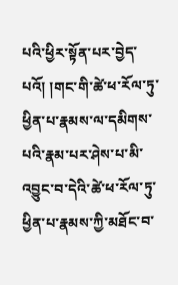པའི་ཕྱིར་སྟོན་པར་བྱེད་པའོ། །གང་གི་ཚེ་ཕ་རོལ་ཏུ་ཕྱིན་པ་རྣམས་ལ་དམིགས་པའི་རྣམ་པར་ཤེས་པ་མི་འབྱུང་བ་དེའི་ཚེ་ཕ་རོལ་ཏུ་ཕྱིན་པ་རྣམས་ཀྱི་མཐོང་བ་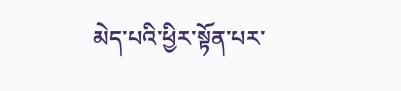མེད་པའི་ཕྱིར་སྟོན་པར་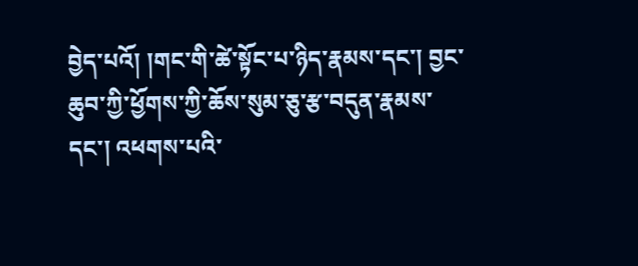བྱེད་པའོ། །གང་གི་ཚེ་སྟོང་པ་ཉིད་རྣམས་དང་། བྱང་ཆུབ་ཀྱི་ཕྱོགས་ཀྱི་ཆོས་སུམ་ཅུ་རྩ་བདུན་རྣམས་དང་། འཕགས་པའི་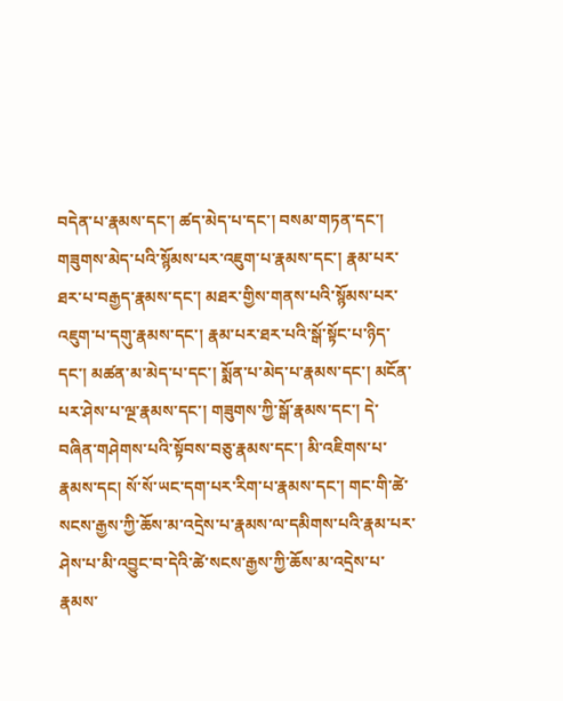བདེན་པ་རྣམས་དང་། ཚད་མེད་པ་དང་། བསམ་གཏན་དང་། གཟུགས་མེད་པའི་སྙོམས་པར་འཇུག་པ་རྣམས་དང་། རྣམ་པར་ཐར་པ་བརྒྱད་རྣམས་དང་། མཐར་གྱིས་གནས་པའི་སྙོམས་པར་འཇུག་པ་དགུ་རྣམས་དང་། རྣམ་པར་ཐར་པའི་སྒོ་སྟོང་པ་ཉིད་དང་། མཚན་མ་མེད་པ་དང་། སྨོན་པ་མེད་པ་རྣམས་དང་། མངོན་པར་ཤེས་པ་ལྔ་རྣམས་དང་། གཟུགས་ཀྱི་སྒོ་རྣམས་དང་། དེ་བཞིན་གཤེགས་པའི་སྟོབས་བཅུ་རྣམས་དང་། མི་འཇིགས་པ་རྣམས་དང། སོ་སོ་ཡང་དག་པར་རིག་པ་རྣམས་དང་། གང་གི་ཚེ་སངས་རྒྱས་ཀྱི་ཆོས་མ་འདྲེས་པ་རྣམས་ལ་དམིགས་པའི་རྣམ་པར་ཤེས་པ་མི་འབྱུང་བ་དེའི་ཚེ་སངས་རྒྱས་ཀྱི་ཆོས་མ་འདྲེས་པ་རྣམས་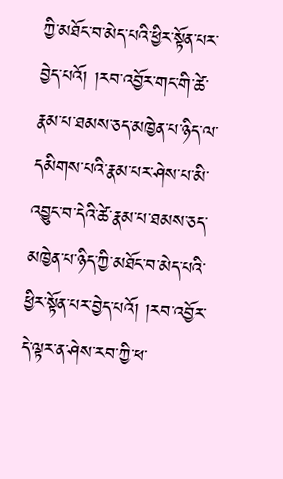ཀྱི་མཐོང་བ་མེད་པའི་ཕྱིར་སྟོན་པར་བྱེད་པའོ། །རབ་འབྱོར་གང་གི་ཚེ་རྣམ་པ་ཐམས་ཅད་མཁྱེན་པ་ཉིད་ལ་དམིགས་པའི་རྣམ་པར་ཤེས་པ་མི་འབྱུང་བ་དེའི་ཚེ་རྣམ་པ་ཐམས་ཅད་མཁྱེན་པ་ཉིད་ཀྱི་མཐོང་བ་མེད་པའི་ཕྱིར་སྟོན་པར་བྱེད་པའོ། །རབ་འབྱོར་དེ་ལྟར་ན་ཤེས་རབ་ཀྱི་ཕ་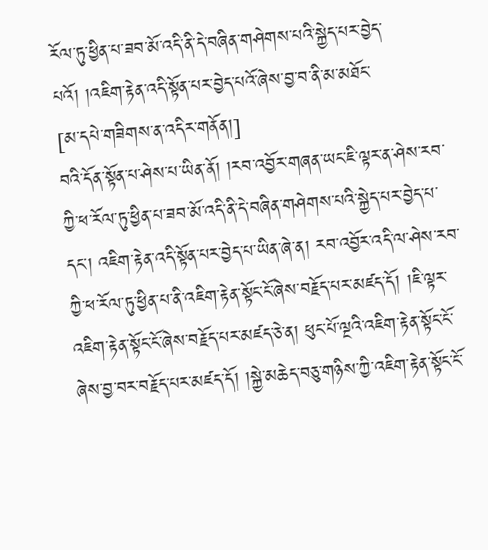རོལ་ཏུ་ཕྱིན་པ་ཟབ་མོ་འདི་ནི་དེ་བཞིན་གཤེགས་པའི་སྐྱེད་པར་བྱེད་པའོ། །འཇིག་རྟེན་འདི་སྟོན་པར་བྱེད་པའོ་ཞེས་བྱ་བ་ནི་མ་མཐོང་
[མ་དཔེ་གཟིགས་ན་འདིར་གནོན།]
བའི་དོན་སྟོན་པ་ཤེས་པ་ཡིན་ནོ། །རབ་འབྱོར་གཞན་ཡང་ཇི་ལྟར་ན་ཤེས་རབ་ཀྱི་ཕ་རོལ་ཏུ་ཕྱིན་པ་ཟབ་མོ་འདི་ནི་དེ་བཞིན་གཤེགས་པའི་སྐྱེད་པར་བྱེད་པ་དང་། འཇིག་རྟེན་འདི་སྟོན་པར་བྱེད་པ་ཡིན་ཞེ་ན། རབ་འབྱོར་འདི་ལ་ཤེས་རབ་ཀྱི་ཕ་རོལ་ཏུ་ཕྱིན་པ་ནི་འཇིག་རྟེན་སྟོང་ངོ་ཞེས་བརྗོད་པར་མཛད་དོ། །ཇི་ལྟར་འཇིག་རྟེན་སྟོང་ངོ་ཞེས་བརྗོད་པར་མཛད་ཅེ་ན། ཕུང་པོ་ལྔའི་འཇིག་རྟེན་སྟོང་ངོ་ཞེས་བྱ་བར་བརྗོད་པར་མཛད་དོ། །སྐྱེ་མཆེད་བཅུ་གཉིས་ཀྱི་འཇིག་རྟེན་སྟོང་ངོ་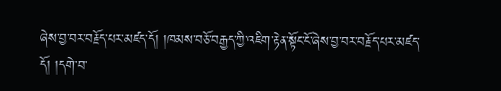ཞེས་བྱ་བར་བརྗོད་པར་མཛད་དོ། །ཁམས་བཅོ་བརྒྱད་ཀྱི་འཇིག་རྟེན་སྟོང་ངོ་ཞེས་བྱ་བར་བརྗོད་པར་མཛད་དོ། །དགེ་བ་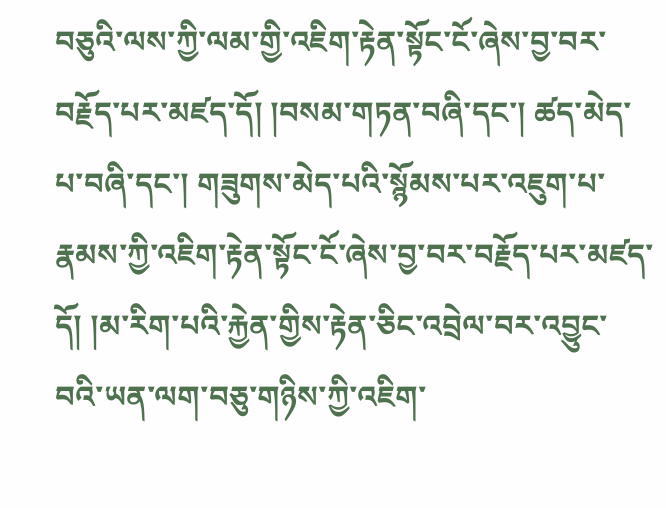བཅུའི་ལས་ཀྱི་ལམ་གྱི་འཇིག་རྟེན་སྟོང་ངོ་ཞེས་བྱ་བར་བརྗོད་པར་མཛད་དོ། །བསམ་གཏན་བཞི་དང་། ཚད་མེད་པ་བཞི་དང་། གཟུགས་མེད་པའི་སྙོམས་པར་འཇུག་པ་རྣམས་ཀྱི་འཇིག་རྟེན་སྟོང་ངོ་ཞེས་བྱ་བར་བརྗོད་པར་མཛད་དོ། །མ་རིག་པའི་རྐྱེན་གྱིས་རྟེན་ཅིང་འབྲེལ་བར་འབྱུང་བའི་ཡན་ལག་བཅུ་གཉིས་ཀྱི་འཇིག་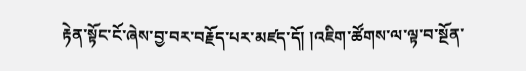རྟེན་སྟོང་ངོ་ཞེས་བྱ་བར་བརྗོད་པར་མཛད་དོ། །འཇིག་ཚོགས་ལ་ལྟ་བ་སྔོན་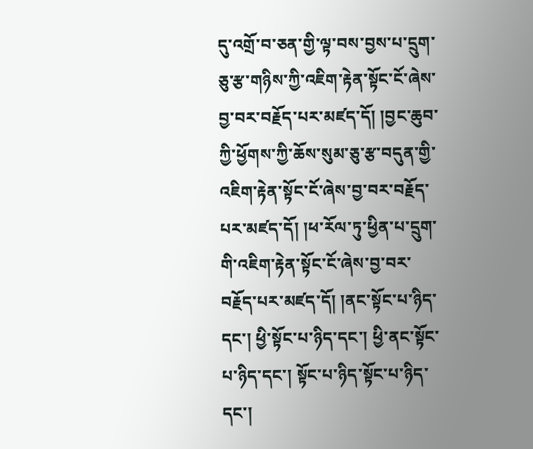དུ་འགྲོ་བ་ཅན་གྱི་ལྟ་བས་བྱས་པ་དྲུག་ཅུ་རྩ་གཉིས་ཀྱི་འཇིག་རྟེན་སྟོང་ངོ་ཞེས་བྱ་བར་བརྗོད་པར་མཛད་དོ། །བྱང་ཆུབ་ཀྱི་ཕྱོགས་ཀྱི་ཆོས་སུམ་ཅུ་རྩ་བདུན་གྱི་འཇིག་རྟེན་སྟོང་ངོ་ཞེས་བྱ་བར་བརྗོད་པར་མཛད་དོ། །ཕ་རོལ་ཏུ་ཕྱིན་པ་དྲུག་གི་འཇིག་རྟེན་སྟོང་ངོ་ཞེས་བྱ་བར་བརྗོད་པར་མཛད་དོ། །ནང་སྟོང་པ་ཉིད་དང་། ཕྱི་སྟོང་པ་ཉིད་དང་། ཕྱི་ནང་སྟོང་པ་ཉིད་དང་། སྟོང་པ་ཉིད་སྟོང་པ་ཉིད་དང་།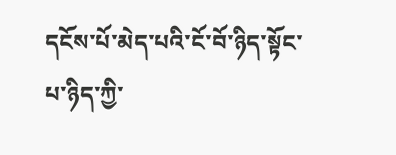དངོས་པོ་མེད་པའི་ངོ་བོ་ཉིད་སྟོང་པ་ཉིད་ཀྱི་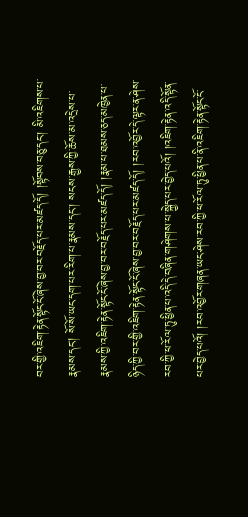བར་གྱི་འཇིག་རྟེན་སྟོང་ངོ་ཞེས་བྱ་བར་བརྗོད་པར་མཛད་དོ། །སྟོབས་བཅུ་དང་། མི་འཇིགས་པ་རྣམས་དང། སོ་སོ་ཡང་དག་པར་རིག་པ་རྣམས་དང་། སངས་རྒྱས་ཀྱི་ཆོས་མ་འདྲེས་པ་རྣམས་ཀྱི་འཇིག་རྟེན་སྟོང་ངོ་ཞེས་བྱ་བར་བརྗོད་པར་མཛད་དོ། །རྣམ་པ་ཐམས་ཅད་མཁྱེན་པ་ཉིད་ཀྱི་བར་གྱི་འཇིག་རྟེན་སྟོང་ངོ་ཞེས་བྱ་བར་བརྗོད་པར་མཛད་དོ། །རབ་འབྱོར་དེ་ལྟར་ན་ཤེས་རབ་ཀྱི་ཕ་རོལ་ཏུ་ཕྱིན་པ་འདི་དེ་བཞིན་གཤེགས་པ་སྐྱེད་པར་བྱེད་པའོ། །འཇིག་རྟེན་འདི་སྟོན་པར་བྱེད་པའོ། །རབ་འབྱོར་གཞན་ཡང་ཤེས་རབ་ཀྱི་ཕ་རོལ་ཏུ་ཕྱིན་པ་ནི་འཇིག་རྟེན་སྟོང་ངོ་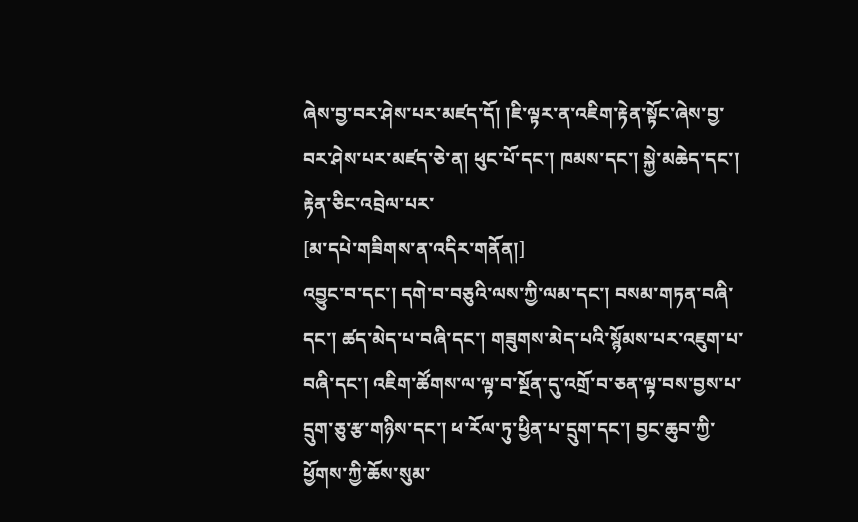ཞེས་བྱ་བར་ཤེས་པར་མཛད་དོ། །ཇི་ལྟར་ན་འཇིག་རྟེན་སྟོང་ཞེས་བྱ་བར་ཤེས་པར་མཛད་ཅེ་ན། ཕུང་པོ་དང་། ཁམས་དང་། སྐྱེ་མཆེད་དང་། རྟེན་ཅིང་འབྲེལ་པར་
[མ་དཔེ་གཟིགས་ན་འདིར་གནོན།]
འབྱུང་བ་དང་། དགེ་བ་བཅུའི་ལས་ཀྱི་ལམ་དང་། བསམ་གཏན་བཞི་དང་། ཚད་མེད་པ་བཞི་དང་། གཟུགས་མེད་པའི་སྙོམས་པར་འཇུག་པ་བཞི་དང་། འཇིག་ཚོགས་ལ་ལྟ་བ་སྔོན་དུ་འགྲོ་བ་ཅན་ལྟ་བས་བྱས་པ་དྲུག་ཅུ་རྩ་གཉིས་དང་། ཕ་རོལ་ཏུ་ཕྱིན་པ་དྲུག་དང་། བྱང་ཆུབ་ཀྱི་ཕྱོགས་ཀྱི་ཆོས་སུམ་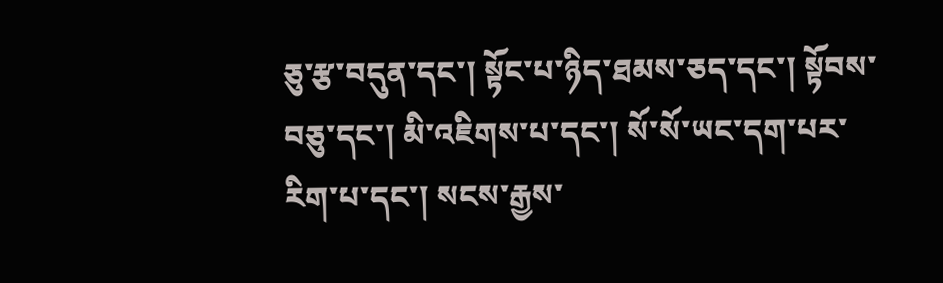ཅུ་རྩ་བདུན་དང་། སྟོང་པ་ཉིད་ཐམས་ཅད་དང་། སྟོབས་བཅུ་དང་། མི་འཇིགས་པ་དང་། སོ་སོ་ཡང་དག་པར་རིག་པ་དང་། སངས་རྒྱས་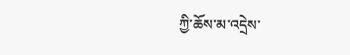ཀྱི་ཆོས་མ་འདྲེས་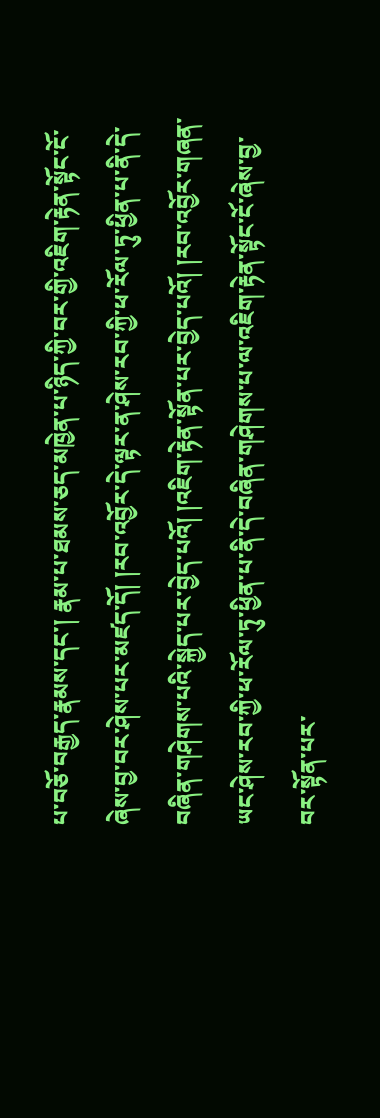པ་བཅོ་བརྒྱད་རྣམས་དང་། རྣམ་པ་ཐམས་ཅད་མཁྱེན་པ་ཉིད་ཀྱི་བར་གྱི་འཇིག་རྟེན་སྟོང་ངོ་ཞེས་བྱ་བར་ཤེས་པར་མཛད་དོ། །རབ་འབྱོར་དེ་ལྟར་ན་ཤེས་རབ་ཀྱི་ཕ་རོལ་ཏུ་ཕྱིན་པ་ནི་དེ་བཞིན་གཤེགས་པའི་སྐྱེད་པར་བྱེད་པའོ། །འཇིག་རྟེན་སྟོན་པར་བྱེད་པའོ། །རབ་འབྱོར་གཞན་ཡང་ཤེས་རབ་ཀྱི་ཕ་རོལ་ཏུ་ཕྱིན་པ་ནི་དེ་བཞིན་གཤེགས་པ་ལ་འཇིག་རྟེན་སྟོང་ངོ་ཞེས་བྱ་བར་སྟོན་པར་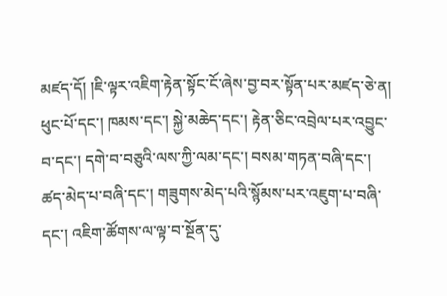མཛད་དོ། །ཇི་ལྟར་འཇིག་རྟེན་སྟོང་ངོ་ཞེས་བྱ་བར་སྟོན་པར་མཛད་ཅེ་ན། ཕུང་པོ་དང་། ཁམས་དང་། སྐྱེ་མཆེད་དང་། རྟེན་ཅིང་འབྲེལ་པར་འབྱུང་བ་དང་། དགེ་བ་བཅུའི་ལས་ཀྱི་ལམ་དང་། བསམ་གཏན་བཞི་དང་། ཚད་མེད་པ་བཞི་དང་། གཟུགས་མེད་པའི་སྙོམས་པར་འཇུག་པ་བཞི་དང་། འཇིག་ཚོགས་ལ་ལྟ་བ་སྔོན་དུ་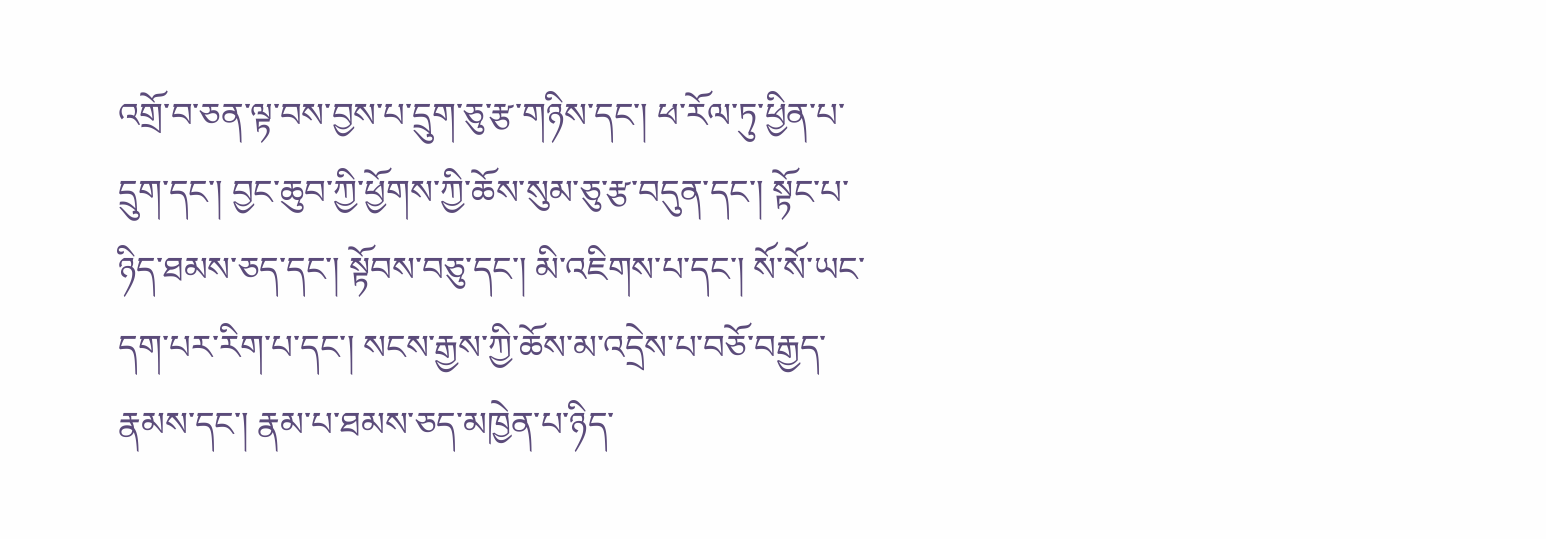འགྲོ་བ་ཅན་ལྟ་བས་བྱས་པ་དྲུག་ཅུ་རྩ་གཉིས་དང་། ཕ་རོལ་ཏུ་ཕྱིན་པ་དྲུག་དང་། བྱང་ཆུབ་ཀྱི་ཕྱོགས་ཀྱི་ཆོས་སུམ་ཅུ་རྩ་བདུན་དང་། སྟོང་པ་ཉིད་ཐམས་ཅད་དང་། སྟོབས་བཅུ་དང་། མི་འཇིགས་པ་དང་། སོ་སོ་ཡང་དག་པར་རིག་པ་དང་། སངས་རྒྱས་ཀྱི་ཆོས་མ་འདྲེས་པ་བཅོ་བརྒྱད་རྣམས་དང་། རྣམ་པ་ཐམས་ཅད་མཁྱེན་པ་ཉིད་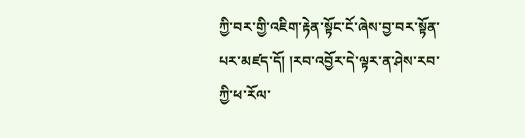ཀྱི་བར་གྱི་འཇིག་རྟེན་སྟོང་ངོ་ཞེས་བྱ་བར་སྟོན་པར་མཛད་དོ། །རབ་འབྱོར་དེ་ལྟར་ན་ཤེས་རབ་ཀྱི་ཕ་རོལ་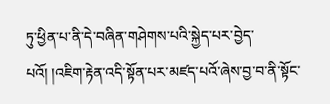ཏུ་ཕྱིན་པ་ནི་དེ་བཞིན་གཤེགས་པའི་སྐྱེད་པར་བྱེད་པའོ། །འཇིག་རྟེན་འདི་སྟོན་པར་མཛད་པའོ་ཞེས་བྱ་བ་ནི་སྟོང་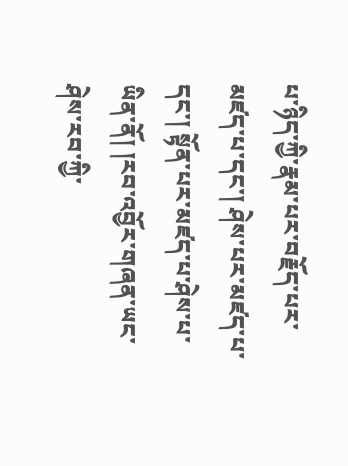པ་ཉིད་ཀྱི་རྣམ་པར་བརྗོད་པར་མཛད་པ་དང་། ཤེས་པར་མཛད་པ་དང་། སྟོན་པར་མཛད་པ་ཤེས་པ་ཡིན་ནོ། །རབ་འབྱོར་གཞན་ཡང་ཤེས་རབ་ཀྱི་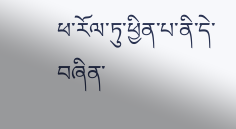ཕ་རོལ་ཏུ་ཕྱིན་པ་ནི་དེ་བཞིན་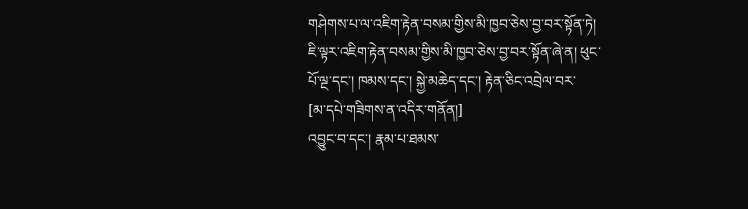གཤེགས་པ་ལ་འཇིག་རྟེན་བསམ་གྱིས་མི་ཁྱབ་ཅེས་བྱ་བར་སྟོན་ཏེ། ཇི་ལྟར་འཇིག་རྟེན་བསམ་གྱིས་མི་ཁྱབ་ཅེས་བྱ་བར་སྟོན་ཞེ་ན། ཕུང་པོ་ལྔ་དང་། ཁམས་དང་། སྐྱེ་མཆེད་དང་། རྟེན་ཅིང་འབྲེལ་བར་
[མ་དཔེ་གཟིགས་ན་འདིར་གནོན།]
འབྱུང་བ་དང་། རྣམ་པ་ཐམས་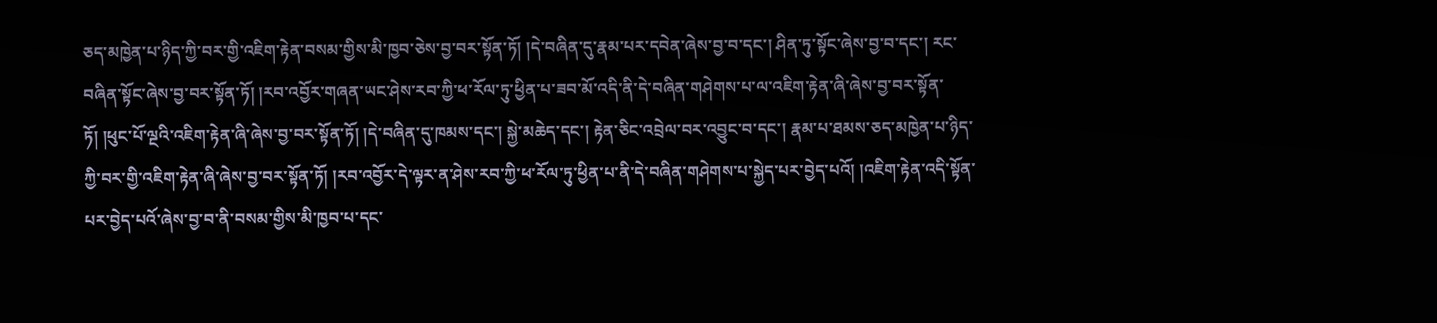ཅད་མཁྱེན་པ་ཉིད་ཀྱི་བར་གྱི་འཇིག་རྟེན་བསམ་གྱིས་མི་ཁྱབ་ཅེས་བྱ་བར་སྟོན་ཏོ། །དེ་བཞིན་དུ་རྣམ་པར་དབེན་ཞེས་བྱ་བ་དང་། ཤིན་ཏུ་སྟོང་ཞེས་བྱ་བ་དང་། རང་བཞིན་སྟོང་ཞེས་བྱ་བར་སྟོན་ཏོ། །རབ་འབྱོར་གཞན་ཡང་ཤེས་རབ་ཀྱི་ཕ་རོལ་ཏུ་ཕྱིན་པ་ཟབ་མོ་འདི་ནི་དེ་བཞིན་གཤེགས་པ་ལ་འཇིག་རྟེན་ཞི་ཞེས་བྱ་བར་སྟོན་ཏོ། །ཕུང་པོ་ལྔའི་འཇིག་རྟེན་ཞི་ཞེས་བྱ་བར་སྟོན་ཏོ། །དེ་བཞིན་དུ་ཁམས་དང་། སྐྱེ་མཆེད་དང་། རྟེན་ཅིང་འབྲེལ་བར་འབྱུང་བ་དང་། རྣམ་པ་ཐམས་ཅད་མཁྱེན་པ་ཉིད་ཀྱི་བར་གྱི་འཇིག་རྟེན་ཞི་ཞེས་བྱ་བར་སྟོན་ཏོ། །རབ་འབྱོར་དེ་ལྟར་ན་ཤེས་རབ་ཀྱི་ཕ་རོལ་ཏུ་ཕྱིན་པ་ནི་དེ་བཞིན་གཤེགས་པ་སྐྱེད་པར་བྱེད་པའོ། །འཇིག་རྟེན་འདི་སྟོན་པར་བྱེད་པའོ་ཞེས་བྱ་བ་ནི་བསམ་གྱིས་མི་ཁྱབ་པ་དང་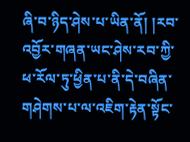ཞི་བ་ཉིད་ཤེས་པ་ཡིན་ནོ། །རབ་འབྱོར་གཞན་ཡང་ཤེས་རབ་ཀྱི་ཕ་རོལ་ཏུ་ཕྱིན་པ་ནི་དེ་བཞིན་གཤེགས་པ་ལ་འཇིག་རྟེན་སྟོང་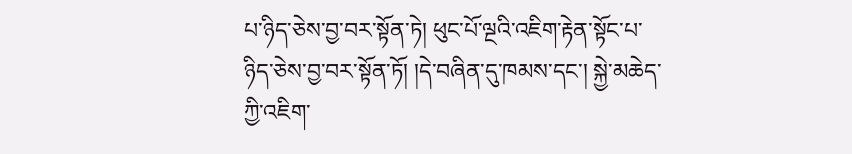པ་ཉིད་ཅེས་བྱ་བར་སྟོན་ཏེ། ཕུང་པོ་ལྔའི་འཇིག་རྟེན་སྟོང་པ་ཉིད་ཅེས་བྱ་བར་སྟོན་ཏོ། །དེ་བཞིན་དུ་ཁམས་དང་། སྐྱེ་མཆེད་ཀྱི་འཇིག་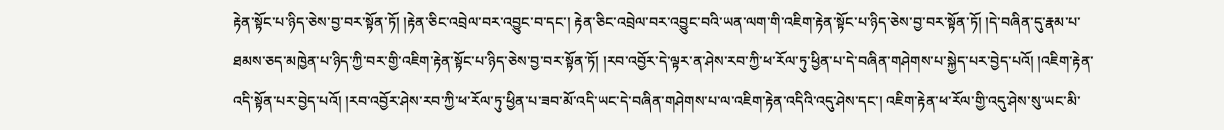རྟེན་སྟོང་པ་ཉིད་ཅེས་བྱ་བར་སྟོན་ཏོ། །རྟེན་ཅིང་འབྲེལ་བར་འབྱུང་བ་དང་། རྟེན་ཅིང་འབྲེལ་བར་འབྱུང་བའི་ཡན་ལག་གི་འཇིག་རྟེན་སྟོང་པ་ཉིད་ཅེས་བྱ་བར་སྟོན་ཏོ། །དེ་བཞིན་དུ་རྣམ་པ་ཐམས་ཅད་མཁྱེན་པ་ཉིད་ཀྱི་བར་གྱི་འཇིག་རྟེན་སྟོང་པ་ཉིད་ཅེས་བྱ་བར་སྟོན་ཏོ། །རབ་འབྱོར་དེ་ལྟར་ན་ཤེས་རབ་ཀྱི་ཕ་རོལ་ཏུ་ཕྱིན་པ་དེ་བཞིན་གཤེགས་པ་སྐྱེད་པར་བྱེད་པའོ། །འཇིག་རྟེན་འདི་སྟོན་པར་བྱེད་པའོ། །རབ་འབྱོར་ཤེས་རབ་ཀྱི་ཕ་རོལ་ཏུ་ཕྱིན་པ་ཟབ་མོ་འདི་ཡང་དེ་བཞིན་གཤེགས་པ་ལ་འཇིག་རྟེན་འདིའི་འདུ་ཤེས་དང་། འཇིག་རྟེན་ཕ་རོལ་གྱི་འདུ་ཤེས་སུ་ཡང་མི་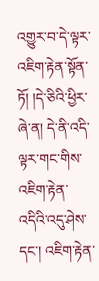འགྱུར་བ་དེ་ལྟར་འཇིག་རྟེན་སྟོན་ཏོ། །དེ་ཅིའི་ཕྱིར་ཞེ་ན། དེ་ནི་འདི་ལྟར་གང་གིས་འཇིག་རྟེན་འདིའི་འདུ་ཤེས་དང་། འཇིག་རྟེན་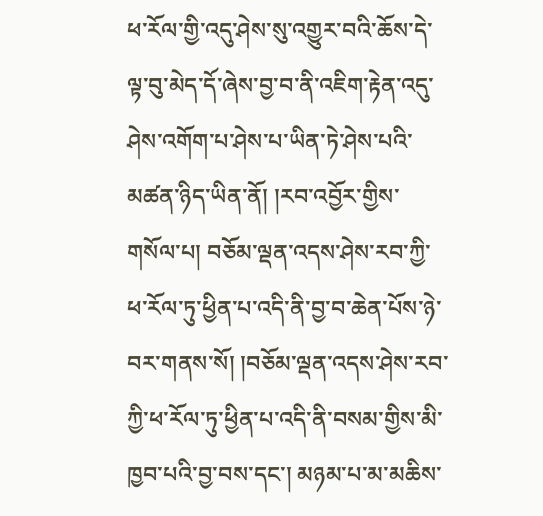ཕ་རོལ་གྱི་འདུ་ཤེས་སུ་འགྱུར་བའི་ཆོས་དེ་ལྟ་བུ་མེད་དོ་ཞེས་བྱ་བ་ནི་འཇིག་རྟེན་འདུ་ཤེས་འགོག་པ་ཤེས་པ་ཡིན་ཏེ་ཤེས་པའི་མཚན་ཉིད་ཡིན་ནོ། །རབ་འབྱོར་གྱིས་གསོལ་པ། བཅོམ་ལྡན་འདས་ཤེས་རབ་ཀྱི་ཕ་རོལ་ཏུ་ཕྱིན་པ་འདི་ནི་བྱ་བ་ཆེན་པོས་ཉེ་བར་གནས་སོ། །བཅོམ་ལྡན་འདས་ཤེས་རབ་ཀྱི་ཕ་རོལ་ཏུ་ཕྱིན་པ་འདི་ནི་བསམ་གྱིས་མི་ཁྱབ་པའི་བྱ་བས་དང་། མཉམ་པ་མ་མཆིས་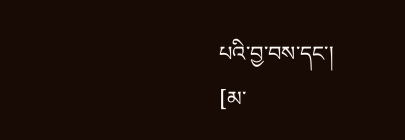པའི་བྱ་བས་དང་།
[མ་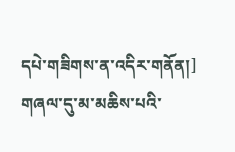དཔེ་གཟིགས་ན་འདིར་གནོན།]
གཞལ་དུ་མ་མཆིས་པའི་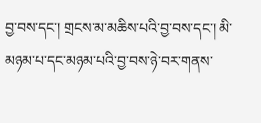བྱ་བས་དང་། གྲངས་མ་མཆིས་པའི་བྱ་བས་དང་། མི་མཉམ་པ་དང་མཉམ་པའི་བྱ་བས་ཉེ་བར་གནས་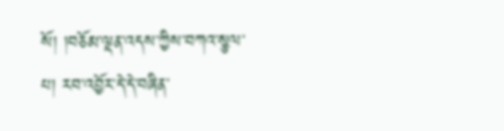སོ། །བཅོམ་ལྡན་འདས་ཀྱིས་བཀའ་སྩལ་པ། རབ་འབྱོར་དེ་དེ་བཞིན་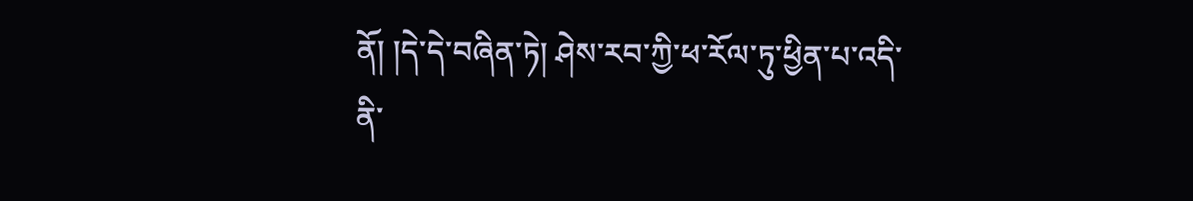ནོ། །དེ་དེ་བཞིན་ཏེ། ཤེས་རབ་ཀྱི་ཕ་རོལ་ཏུ་ཕྱིན་པ་འདི་ནི་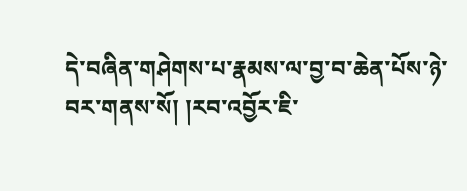དེ་བཞིན་གཤེགས་པ་རྣམས་ལ་བྱ་བ་ཆེན་པོས་ཉེ་བར་གནས་སོ། །རབ་འབྱོར་ཇི་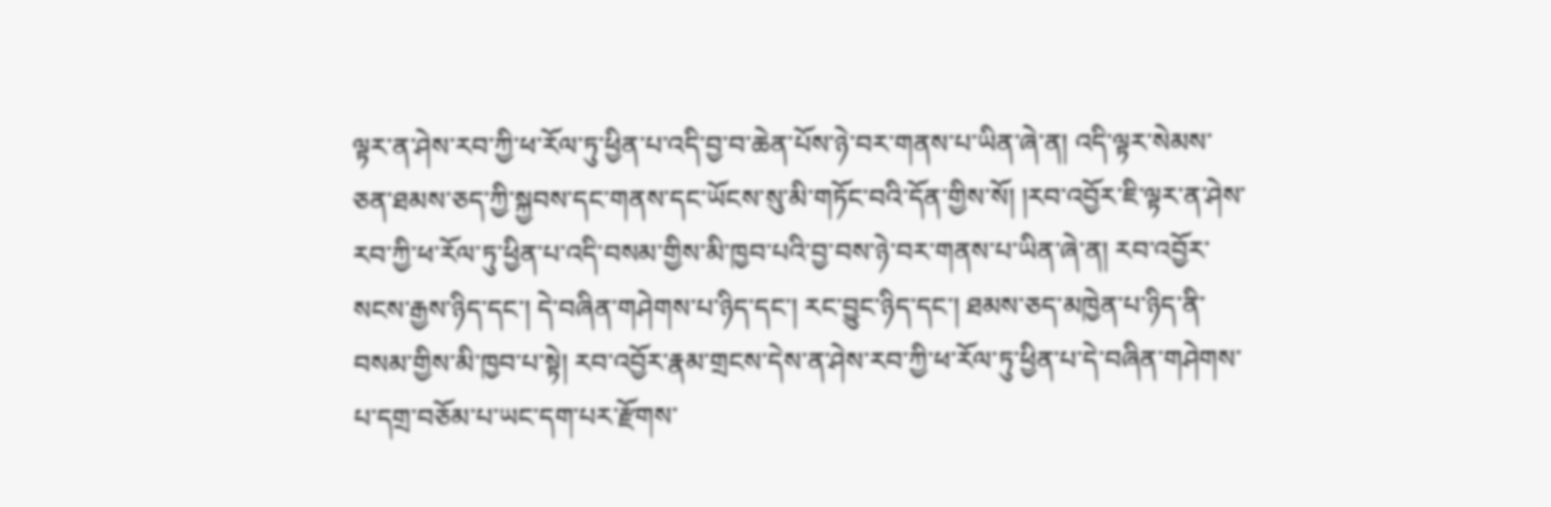ལྟར་ན་ཤེས་རབ་ཀྱི་ཕ་རོལ་ཏུ་ཕྱིན་པ་འདི་བྱ་བ་ཆེན་པོས་ཉེ་བར་གནས་པ་ཡིན་ཞེ་ན། འདི་ལྟར་སེམས་ཅན་ཐམས་ཅད་ཀྱི་སྐྱབས་དང་གནས་དང་ཡོངས་སུ་མི་གཏོང་བའི་དོན་གྱིས་སོ། །རབ་འབྱོར་ཇི་ལྟར་ན་ཤེས་རབ་ཀྱི་ཕ་རོལ་ཏུ་ཕྱིན་པ་འདི་བསམ་གྱིས་མི་ཁྱབ་པའི་བྱ་བས་ཉེ་བར་གནས་པ་ཡིན་ཞེ་ན། རབ་འབྱོར་སངས་རྒྱས་ཉིད་དང་། དེ་བཞིན་གཤེགས་པ་ཉིད་དང་། རང་བྱུང་ཉིད་དང་། ཐམས་ཅད་མཁྱེན་པ་ཉིད་ནི་བསམ་གྱིས་མི་ཁྱབ་པ་སྟེ། རབ་འབྱོར་རྣམ་གྲངས་དེས་ན་ཤེས་རབ་ཀྱི་ཕ་རོལ་ཏུ་ཕྱིན་པ་དེ་བཞིན་གཤེགས་པ་དགྲ་བཅོམ་པ་ཡང་དག་པར་རྫོགས་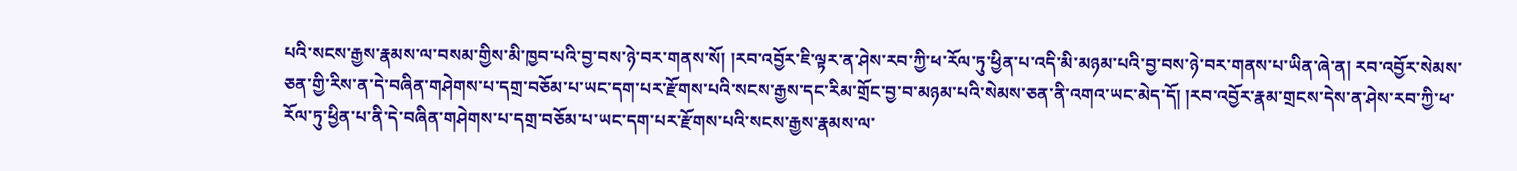པའི་སངས་རྒྱས་རྣམས་ལ་བསམ་གྱིས་མི་ཁྱབ་པའི་བྱ་བས་ཉེ་བར་གནས་སོ། །རབ་འབྱོར་ཇི་ལྟར་ན་ཤེས་རབ་ཀྱི་ཕ་རོལ་ཏུ་ཕྱིན་པ་འདི་མི་མཉམ་པའི་བྱ་བས་ཉེ་བར་གནས་པ་ཡིན་ཞེ་ན། རབ་འབྱོར་སེམས་ཅན་གྱི་རིས་ན་དེ་བཞིན་གཤེགས་པ་དགྲ་བཅོམ་པ་ཡང་དག་པར་རྫོགས་པའི་སངས་རྒྱས་དང་རིམ་གྲོང་བྱ་བ་མཉམ་པའི་སེམས་ཅན་ནི་འགའ་ཡང་མེད་དོ། །རབ་འབྱོར་རྣམ་གྲངས་དེས་ན་ཤེས་རབ་ཀྱི་ཕ་རོལ་ཏུ་ཕྱིན་པ་ནི་དེ་བཞིན་གཤེགས་པ་དགྲ་བཅོམ་པ་ཡང་དག་པར་རྫོགས་པའི་སངས་རྒྱས་རྣམས་ལ་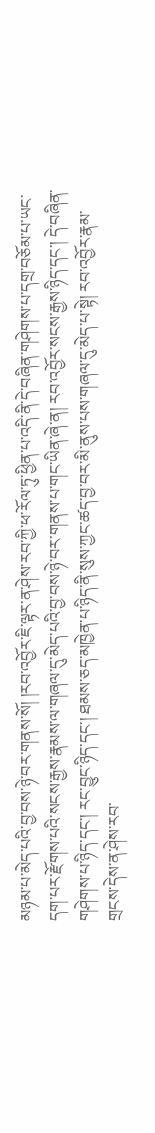མཉམ་པ་མེད་པའི་བྱ་བས་ཉེ་བར་གནས་སོ། །རབ་འབྱོར་ཇི་ལྟར་ན་ཤེས་རབ་ཀྱི་ཕ་རོལ་ཏུ་ཕྱིན་པ་འདི་ནི་དེ་བཞིན་གཤེགས་པ་དགྲ་བཅོམ་པ་ཡང་དག་པར་རྫོགས་པའི་སངས་རྒྱས་རྣམས་ལ་གཞལ་དུ་མེད་པའི་བྱ་བས་ཉེ་བར་གནས་པ་གང་ཡིན་ཞེ་ན། རབ་འབྱོར་སངས་རྒྱས་ཉིད་དང་། དེ་བཞིན་གཤེགས་པ་ཉིད་དང་། རང་བྱུང་ཉིད་དང་། ཐམས་ཅད་མཁྱེན་པ་ཉིད་ནི་སུས་ཀྱང་ཚད་བྱ་བར་མི་ནུས་པས་གཞལ་དུ་མེད་པ་སྟེ། རབ་འབྱོར་རྣམ་གྲངས་དེས་ན་ཤེས་རབ་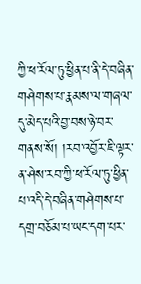ཀྱི་ཕ་རོལ་ཏུ་ཕྱིན་པ་ནི་དེ་བཞིན་གཤེགས་པ་རྣམས་ལ་གཞལ་དུ་མེད་པའི་བྱ་བས་ཉེ་བར་གནས་སོ། །རབ་འབྱོར་ཇི་ལྟར་ན་ཤེས་རབ་ཀྱི་ཕ་རོལ་ཏུ་ཕྱིན་པ་འདི་དེ་བཞིན་གཤེགས་པ་དགྲ་བཅོམ་པ་ཡང་དག་པར་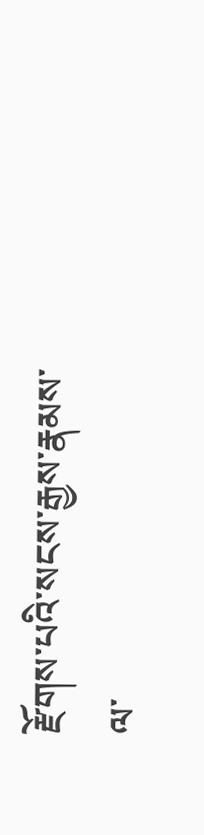རྫོགས་པའི་སངས་རྒྱས་རྣམས་ལ་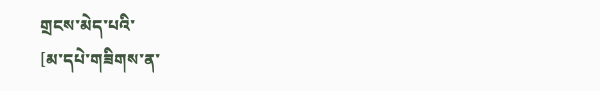གྲངས་མེད་པའི་
[མ་དཔེ་གཟིགས་ན་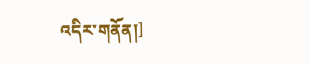འདིར་གནོན།]